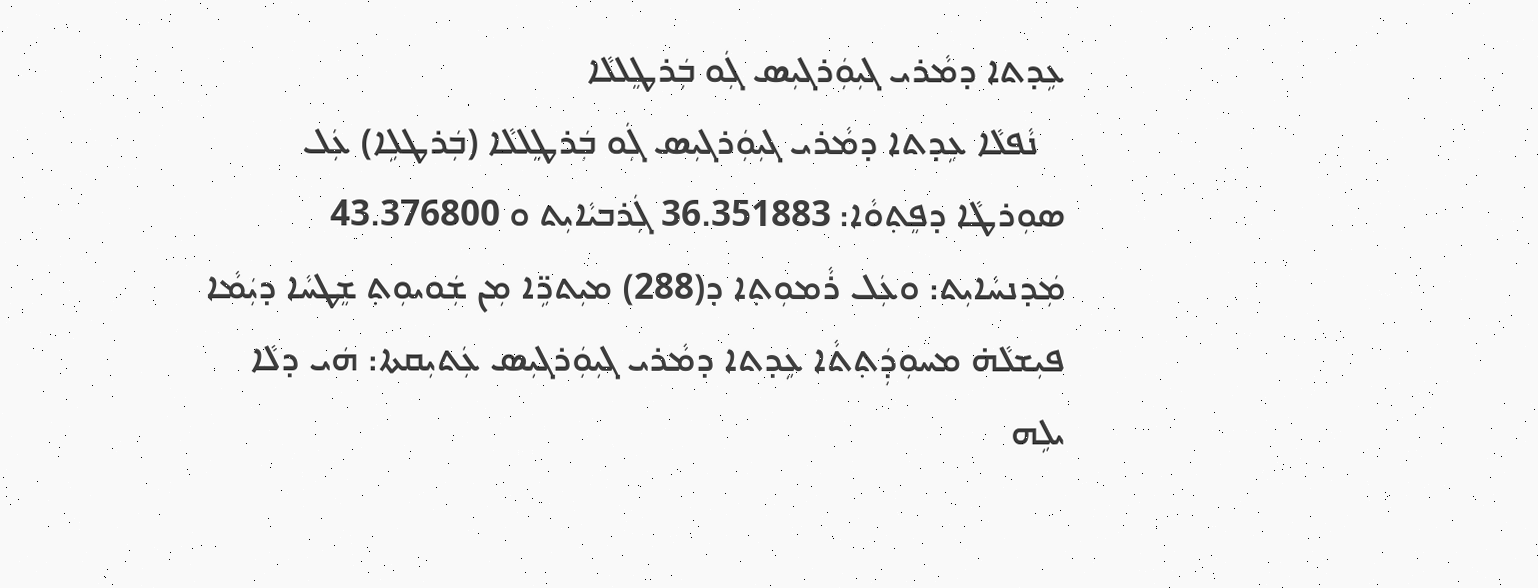ܥܹܕܬܐ ܕܡܵܪܝ ܓܝܼܘܲܪܓܝܼܣ ܓܲܘ ܒܲܪܛܸܠܠܵܐ
   ܢܵܦܠܵܐ ܥܹܕܬܐ ܕܡܵܪܝ ܓܝܼܘܲܪܓܝܼܣ ܓܲܘ ܒܲܪܛܸܠܠܵܐ (ܒܲܪܛܠܹܐ) ܥܲܠ ܣܘܼܪܛܵܐ ܕܦܸܬ݂ܘܵܐ: 36.351883 ܓܲܪܒܝܵܐܝܼܬ ܘ 43.376800 ܡܲܕܢܚܵܐܝܼܬ: ܘܥܲܠ ܪܵܡܘܼܬ݂ܐ ܕ(288) ܡܝܼܬܪܹ̈ܐ ܡܼܢ ܫܲܘܝܘܼܬ݂ ܫܸܛܚܵܐ ܕܝܲܡܵܐ
ܦܝܼܫܠܵܗ̇ ܡܚܘܼܕܲܬ݂ܬܵܐ ܥܹܕܬܐ ܕܡܵܪܝ ܓܝܼܘܲܪܓܝܼܣ ܥܲܬܝܼܩܬܐ: ܗܿܝ ܕܠܵܐ ܝܠܹܗ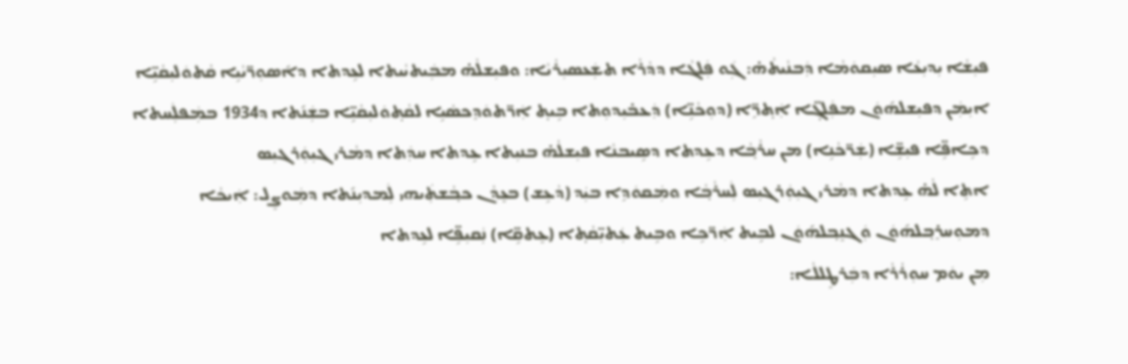ܦܝܼܫܵܐ ܝܼܕܝܼܥܵܐ ܣܝܼܩܘܿܡܵܐ ܕܲܒܢܵܝܬܵܗ̇: ܓܲܘ ܦܲܠܓܵܐ ܕܕܵܪܵܐ ܬܫܲܥܣܝܼܪܵܝܵܐ: ܘܦܝܼܫܠܵܗ̇ ܡܒܲܝܬܝܵܝܬܐ ܠܥܹܕܬܐ ܕܐ݇ܣܘܼܪ̈ܝܵܝܹܐ ܩܵܬܘܿܠܝܼܩܵܝܹ̈ܐ ܐܝܼܡܲܢ ܕܦܝܼܫܠܗ݇ܘܿܢ ܡܦܲܠܓ݂̈ܐ ܐܲܬ݂ܪܹ̈ܐ (ܕܘܼܟܵܢܹ̈ܐ) ܕܲܥܒ̇ܝܼܕܘܼܬܐ ܒܹܝܬ݂ ܐܲܪ̈ܬܘܿܕܸܟܣܵܝܹܐ ܠܩܵܬ݂ܘܿܠܝܼܩܵܝܹ̈ܐ ܒܫܲܢ݇ܬܐ ܕ1934 ܒܡܲܦܠܲܚܬܐ ܕܟܹܐܦܹ̈ܐ ܦܝܼܫܹ̈ܐ (ܫܲܪ̈ܟܵܢܹܐ) ܡܢ ܚܪܵܒ݂ܵܐ ܕܥܹܕܬܐ ܕܣܹܝܒܢܵܐ ܦܝܼܫܠܵܗ̇ ܒܢܝܼܬܐ ܥܹܕܬܐ ܚܕܲܬܐ ܕܡܵܪܝ ܓܝܼܘܲܪܓܝܼܣ
ܐܬܹܐ ܠܵܗ̇ ܥܹܕܬܐ ܕܡܵܪܝ ܓܝܼܘܲܪܓܝܼܣ ܠܲܚܪܵܒ݂ܵܐ ܘܡܲܩܘܿܕܹܐ ܒܝܲܕ (ܕܵܥܹܫ) ܒܥܸܕܵܢ ܟܒ݂ܵܫܬܲܝܗܝ ܠܲܡܕܝܼܢ݇ܬܐ ܕܡܲܘܨܸܠ: ܐܲܝܟܵܐ ܕܡܘܼܚܪܸܒ݂ܠܗ݇ܘܿܢ ܘܲܓܢܸܒ݂ܠܗ݇ܘܿܢ ܠܒܹܝܬ ܐܲܪ̈ܟܹܐ ܘܒܹܝܬ ܥܲܬܝܼ̈ܩܵܬ݂ܐ (ܥܸܬܩܹ̈ܐ) ܢܲܩܝܼܦܹ̈ܐ ܠܥܹܕܬܐ
ܡܼܢ ܝܘܿܡ ܚܘܼܪܵܪܵܐ ܕܒܲܪܛܸܠܠܵܐ: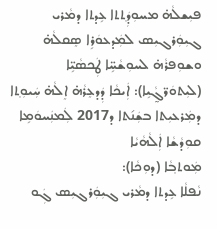ܦܝܼܫܠܵܗ̇ ܡܚܘܼܕܲܬ݂ܬܐ ܥܹܕܬܐ ܕܡܵܪܝ ܓܝܼܘܲܪܓܝܼܣ ܠܡܲܕܥܘܿܪܹܐ ܣܸܩܠܵܗ̇ ܘܫܘܼܦܪܵܗ̇ ܠܚܘܼܫܵܚܹ̈ܐ ܛܲܟܣܵܝܹ̈ܐ (ܠܝܼܬܘܿܪ̈ܓ̰ܵܝܹܐ): ܐܲܝܟܵܐ ܕܲܕܥܸܪܵܗ̇ ܐܸܠܵܗ̇ ܚܲܝܘܼܬ݂ܐ ܕܡܲܪܥܝܼܬܐ ܒܫܲܢ݇ܬܐ ܕ2017 ܠܲܡܢܲܚܘܿܡܹܐ ܩܘܼܕܵܫܵܐ ܐܲܠܵܗܵܝܵܐ
ܡܲܘܬܒ݂ܵܐ (ܕܘܼܟܵܐ):
ܢܵܦܠܵܐ ܥܹܕܬܐ ܕܡܵܪܝ ܓܝܼܘܲܪܓܝܼܣ ܓܲܘ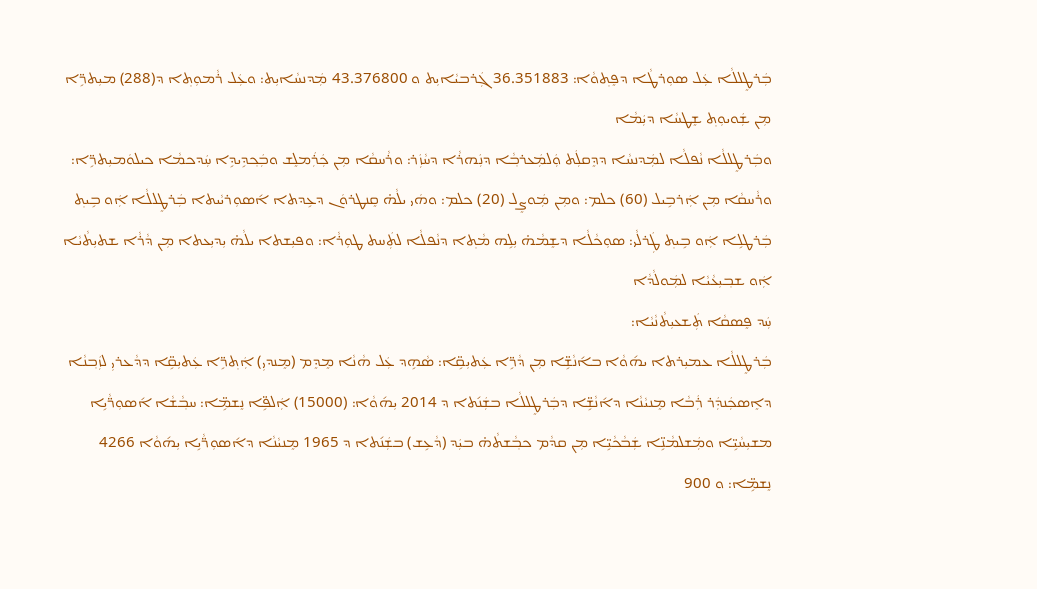ܒܲܪܛܸܠܠܵܐ ܥܲܠ ܣܘܼܪܛܵܐ ܕܦܸܬ݂ܘܵܐ: 36.351883 ܓܲܪܒܝܵܐܝܼܬ ܘ 43.376800 ܡܲܕܢܚܵܐܝܼܬ: ܘܥܲܠ ܪܵܡܘܼܬ݂ܐ ܕ(288) ܡܝܼܬܪܹ̈ܐ ܡܼܢ ܫܲܘܝܘܼܬ݂ ܫܸܛܚܵܐ ܕܝܲܡܵܐ
ܘܒܲܪܛܸܠܠܵܐ ܢܵܦܠܵܐ ܠܡܲܕܢܚܵܐ ܕܕܸܩܠܲܬ ܘܲܠܡܲܥܪܒ݂ܵܐ ܕܢܲܗܪܵܐ ܕܚܵܙܲܪ: ܘܪܵܚܩܵܐ ܡܼܢ ܟܲܪܲܡܠܸܫ ܘܒܲܟ݂ܕܹܝܕܹܐ ܚܲܕܟܡܵܐ ܟܝܠܘܿܡܝܼܬܪܹ̈ܐ: ܘܪܵܚܩܵܐ ܡܼܢ ܐܲܪܒܹܝܠ (60) ܟܠܡ: ܘܡܼܢ ܡܲܘܨܸܠ (20) ܟܠܡ: ܘܗܿܝ ܝܠܵܗ̇ ܩܸܢܛܪܘܿܢ ܕܥܹܕܬܐ ܐ݇ܣܘܼܪܝܵܝܬܐ ܒܲܪܛܸܠܠܵܐ ܐܲܘ ܒܹܝܬ݂ ܒܲܪܛܠܹܐ ܐܲܘ ܒܹܝܬ݂ ܛܲܪܠܵܝ: ܣܘܼܟܵܠܵܐ ܕܫܸܡܵܗ̇ ܝܼܠܹܗ ܡܵܬ݂ܐ ܕܢܵܦܠܵܐ ܠܬܲܚܬ ܛܘܼܪܵܐ: ܘܦܝܼܫܬܐ ܝܠܵܗ̇ ܝܼܕܝܼܥܬܐ ܡܼܢ ܕܵܪܵܐ ܫܬܝܼܬܵܝܵܐ ܐܲܘ ܫܒ݂ܝܼܥܵܝܵܐ ܠܡܲܘܠܵܕܵܐ
ܚܲܕ ܦܸܣܩܵܐ ܬܲܫܥܝܼܬܵܢܵܝܵܐ:
ܒܲܪܛܸܠܠܵܐ ܥܡܝܼܪܬܐ ܝܗ݇ܘܵܐ ܒܐ݇ܢܵܫܹ̈ܐ ܡܼܢ ܕܵܪܹ̈ܐ ܥܲܬܝܼܩܹ̈ܐ: ܣܵܗܹܕ ܥܲܠ ܗܵܢܵܐ ܡܸܕܸܡ (ܡܸܢܕܝܼ) ܐܲܬ݂ܪܹ̈ܐ ܥܲܬܝܼܩܹ̈ܐ ܕܕܵܥܪܝܼ ܠܙܲܒ݂ܢܵܐ ܕܐܸܣܟܲܢܕܲܪ ܪܲܒܵܐ ܡܸܢܝܵܢܵܐ ܕܐ݇ܢܵܫܹ̈ܐ ܕܒܲܪܛܸܠܠܵܐ ܒܫܲܢ݇ܬܐ ܕ 2014 ܝܼܗ݇ܘܵܐ: (15000) ܐܲܠܦܹ̈ܐ ܢܸܫܡܹ̈ܐ: ܚܒ݂ܵܫܵܐ ܐ݇ܣܘܼܪ̈ܵܝܹܐ ܡܫܝܼܚܵܝܹ̈ܐ ܘܡܲܫܠܡܵܢܹ̈ܐ ܫܲܒܵܟܵܝܹ̈ܐ ܡܼܢ ܩܕܵܡ ܟܒ݂ܵܫܬܵܗ̇ ܒܝܲܕ (ܕܵܥܹܫ) ܒܫܲܢ݇ܬܐ ܕ 1965 ܡܸܢܝܵܢܵܐ ܕܐ݇ܣܘܼܪ̈ܵܝܹܐ ܝܼܗ݇ܘܵܐ 4266 ܢܸܫܡܹ̈ܐ: ܘ 900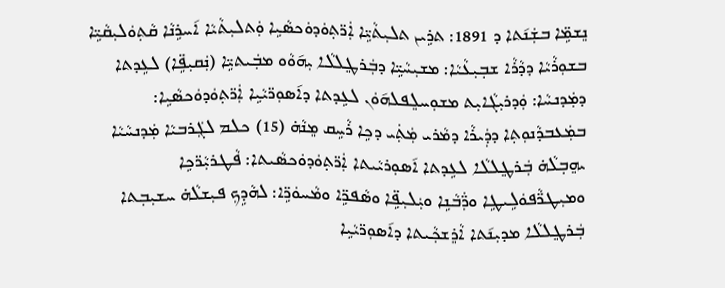ܢܸܫܡܹ̈ܐ ܒܫܲܢ݇ܬܐ ܕ 1891: ܬܪܹܝܢ ܬܠܝܼܬܵܝܹ̈ܐ ܐܲܪ̈ܬ݂ܘܿܕܘܿܟܣܵܝܹܐ ܘܲܬܠܝܼܬܵܝܵܐ ܐ݇ܚܪܹܢܵܐ ܩܵܬ݂ܘܿܠܝܼܩܵܝܹ̈ܐ
ܒܫܘܼܪܵܝܵܐ ܕܕܵܪܵܐ ܫܒ݂ܝܼܥܵܝܵܐ: ܡܫܝܼܚܵܝܹ̈ܐ ܕܒܲܪܛܸܠܠܵܐ ܝܼܗ݇ܘܵܘ ܡܒܲܝܬܝܹ̈ܐ (ܢܲܩܝܼܦܹ̈ܐ) ܠܥܹܕܬܐ ܕܡܲܕܢܚܵܐ: ܘܲܕܪܝܼܓܵܐܝܼܬ ܡܫܘܼܚܠܸܦܠܗ݇ܘܿܢ ܠܥܹܕܬܐ ܕܐ݇ܣܘܼܪ̈ܝܵܝܹܐ ܐܲܪ̈ܬ݂ܘܿܕܘܿܟܣܵܝܹܐ: ܒܡܲܥܒܕܵܢܘܼܬ݂ܐ ܕܕܲܝܪܵܐ ܕܡܵܪܝ ܡܲܬܲܝ ܕܟܹܐ ܪܵܚܹܩ ܡܸܢܵܗ̇ (15) ܟܠܡ ܠܓܲܪܒܝܵܐ ܡܲܕܢܚܵܝܵܐ ܝܗܸܒ݂ܠܵܗ̇ ܒܲܪܛܸܠܠܵܐ ܠܥܹܕܬܐ ܐ݇ܣܘܼܪܝܵܝܬܐ ܐܲܪ̈ܬ݂ܘܿܕܘܿܟܣܵܝܬܐ: ܦܵܛܪܝܼܵܪ̈ܟܹܐ ܘܡܝܼܛܪ̈ܵܦܘܿܠܹܝܛܹܐ ܘܪ̈ܲܒܵܢܹܐ ܘܝܲܠܝܼܦܹ̈ܐ ܘܣܵܦܪܹ̈ܐ ܘܡܵܚܘܿܪܹ̈ܐ: ܠܗܵܕܹܟ݂ ܦܝܼܫܠܵܗ̇ ܚܫܝܼܒ݂ܬܐ ܒܲܪܛܸܠܠܵܐ ܡܕܝܼܢ݇ܬܐ ܐܵܪܸܫܟ݂ܵܝܬܐ ܕܐ݇ܣܘܼܪ̈ܝܵܝܹܐ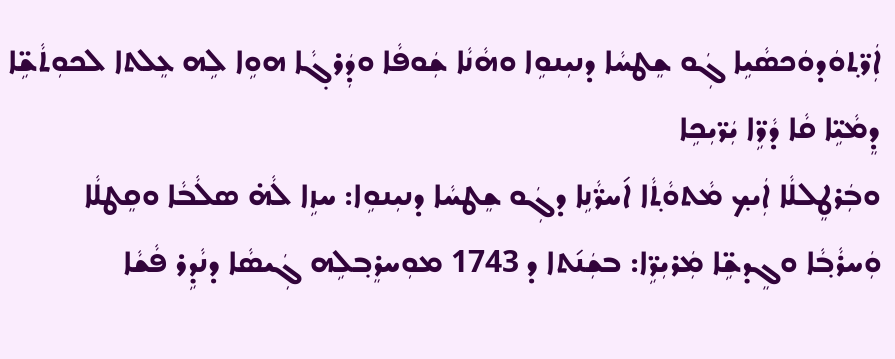ܐܲܪ̈ܬ݂ܘܿܕܘܿܟܣܵܝܹܐ ܓܲܘ ܫܸܛܚܵܐ ܕܢܝܼܢܘܹܐ ܘܗܵܢܵܐ ܫܲܘܦܵܐ ܘܕܲܪܓ݂ܵܐ ܗܘܹܐ ܠܹܗ ܥܸܠܬܐ ܠܟܘܼܬܵܫܹ̈ܐ ܕܸܡܵܝܹ̈ܐ ܩܵܐ ܕܵܪܹ̈ܐ ܝܲܪ̈ܝܼܟܹܐ
ܘܒܲܪܛܸܠܠܵܐ ܐܲܝܟ݂ ܡܵܬܘܵܬ݂ܵܐ ܐ݇ܚܪ̈ܵܢܹܐ ܕܓܲܘ ܫܸܛܚܵܐ ܕܢܝܼܢܘܹܐ: ܚܙܹܐ ܠܵܗ̇ ܣܠܵܒܵܐ ܘܩܸܛܠܵܐ ܘܲܚܪܵܒ݂ܵܐ ܘܓܸܕܫܹ̈ܐ ܡܲܪܝܼܪܹ̈ܐ: ܒܫܲܢ݇ܬܐ ܕ 1743 ܡܘܼܚܪܸܒ݂ܠܹܗ ܓܲܝܣܵܐ ܕܢܵܕܹܪ ܦܵܫܵܐ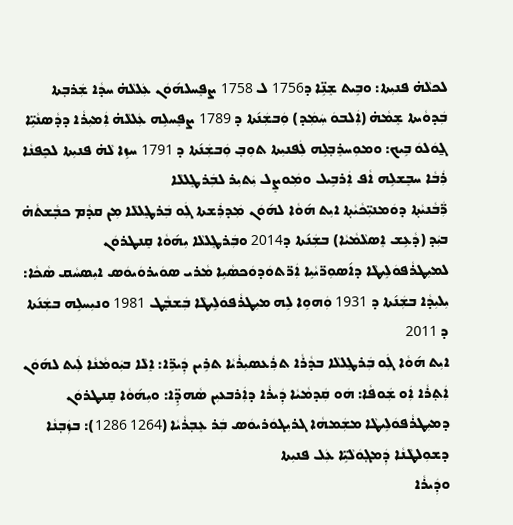ܠܟܠܵܗ̇ ܦܢܝܼܬܐ: ܘܒܹܝܬ ܫܸܢܹ̈ܐ ܕ1756 ܠ 1758 ܨܦܸܚܠܗ݇ܘܿܢ ܥܲܠܠܵܗ̇ ܚܕܵܐ ܫܲܪܒ݂ܬܐ ܒܲܕܘܵܝܬܐ ܫܸܡܵܗ̇ (ܐܲܠܒܘܿ ܚܲܡܲܕ) ܘܲܒܫܲܢ݇ܬܐ ܕ 1789 ܨܦܸܚܠܹܗ ܥܲܠܠܵܗ̇ ܐܲܡܝܼܪܵܐ ܕܕܵܣܢܵܝܹ̈ܐ ܓ̰ܘܿܠܘܿ ܒܹܝܟ: ܘܡܘܼܚܪܸܒ݂ܠܹܗ ܠܲܦܢܝܼܬܐ ܬܘܼܒ݂ ܘܲܒܫܲܢ݇ܬܐ ܕ 1791 ܚܙܹܐ ܠܵܗ̇ ܦܢܝܼܬܐ ܠܟܸܦܢܵܐ ܪܲܒܵܐ ܚܒܸܫܠܹܗ ܐܵܦ ܐܲܪܒܹܝܠ ܘܡܲܘܨܸܠ ܝܲܬܝܼܪ ܠܒܲܪܛܸܠܠܵܐ
ܪ̈ܲܒܵܢܝܵܬ݂ܐ ܕܘܿܡܢܝܼ̈ܟܵܝܵܬ݂ܐ ܐܝܼܬ ܗ݇ܘܵܐ ܠܗ݇ܘܿܢ ܡܲܕܪܲܫܬܐ ܓܲܘ ܒܲܪܛܸܠܠܵܐ ܡܼܢ ܩܕܵܡ ܟܒ݂ܵܫܬܵܗ̇ ܒܝܲܕ (ܕܵܥܹܫ ܐܸܣܠܵܡܵܝܵܐ) ܒܫܲܢ݇ܬܐ ܕ2014 ܘܒܲܪܛܸܠܠܵܐ ܝܼܗ݇ܘܵܐ ܩܸܢܛܪܘܿܢ ܠܡܝܼܛܪܵܦܘܿܠܹܝܛܵܐ ܕܐ݇ܣܘܼܪ̈ܝܵܝܹܐ ܐܲܪ̈ܬܘܿܕܘܿܟܣܵܝܹܐ ܡܵܪܝ ܣܘܿܝܪܘܿܝܘܿܣ ܐܝܼܣܚܵܩ ܣܵܟܵܐ: ܝܼܠܝܼܕܵܐ ܒܫܲܢ݇ܬܐ ܕ 1931 ܘܲܗܘܹܐ ܠܹܗ ܡܝܼܛܪܵܦܘܿܠܹܝܛܵܐ ܒܲܫܒ݂ܵܛ 1981 ܘܢܝܼܚܠܹܗ ܒܫܲܢ݇ܬܐ ܕ 2011
ܐܝܼܬ ܗ݇ܘܵܐ ܓܲܘ ܒܲܪܛܸܠܠܵܐ ܒܕܵܪܵܐ ܬܪܲܥܣܝܼܪܵܝܵܐ ܬܪܹܝܢ ܕܲܝܪܹ̈ܐ: ܐܸܠܵܐ ܒܝܲܘܡܵܢܵܐ ܠܲܝܬ ܠܗ݇ܘܿܢ ܐܲܬ݂ܪܵܐ ܐܲܘ ܫܲܘܦܵܐ: ܗܿܘ ܩܲܕܡܵܝܵܐ ܕܲܝܪܵܐ ܕܐܲܪܒܥܝܼܢ ܣܵܗܕܹ̈ܐ: ܘܝܼܗ݇ܘܵܐ ܩܸܢܛܪܘܿܢ ܕܡܝܼܛܪܵܦܘܿܠܹܝܛܵܐ ܡܫܲܡܗܵܐ ܓܪܝܼܓܘܿܪܝܘܿܣ ܒܲܪ ܥܸܒ݂ܪܵܝܵܐ (1264 1286): ܒܙܲܒ݂ܢܵܐ ܕܫܘܼܠܛܵܢܵܐ ܕܲܡܓ݂ܘܿܠܵܝܹ̈ܐ ܥܲܠ ܦܢܝܼܬܐ
ܘܕܲܝܪܵܐ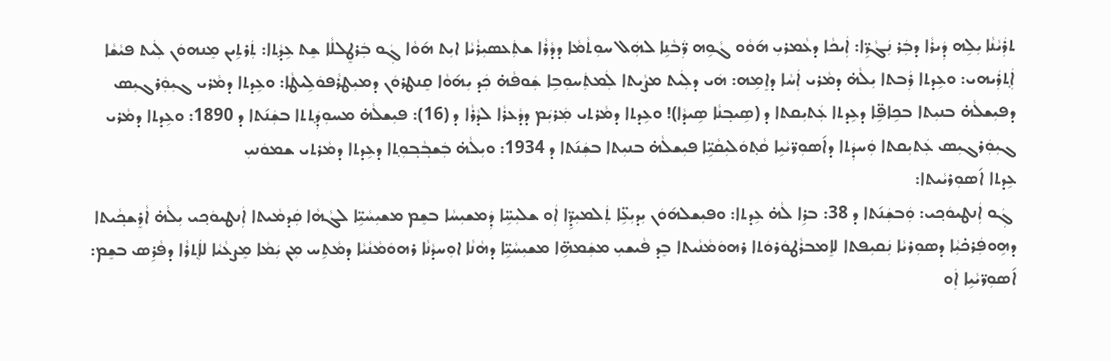ܬܪܲܝܵܢܵܐ ܝܼܠܹܗ ܕܲܝܪܵܐ ܕܒܲܪ ܢܲܓܵܪܹ̈ܐ: ܐܲܝܟܵܐ ܕܥܵܡܪܝܼ ܗ݇ܘܵܘ ܓܵܘܹܗ ܪ̈ܲܒܵܢܹܐ ܠܗܲܠ ܚܘܼܬܵܡܵܐ ܕܕܵܪܵܐ ܫܬܲܥܣܝܼܪܵܝܵܐ ܐܝܼܬ ܗ݇ܘܵܐ ܓܲܘ ܒܲܪܛܸܠܠܵܐ ܫܸܬ ܥܹܕܵܬ݂ܐ: ܬܲܪܬܹܝܢ ܡܸܢܗܘܿܢ ܠܲܝܬ ܦܝܵܫܵܐ ܐܲܬ݂ܪܲܝܗܝ: ܘܥܹܕܬܐ ܪܲܒܬܐ ܝܼܠܵܗ̇ ܕܡܵܪܝ ܐܲܚܵܐ ܕܐܸܡܹܗ: ܗܿܝ ܕܠܲܝܬ ܡܨܵܝܬܐ ܠܲܡܬܲܚܘܼܒܹܐ ܫܲܘܦܵܗ̇ ܟܲܕ ܝܼܗ݇ܘܵܐ ܩܸܢܛܪܘܿܢ ܕܡܝܼܛܪܵܦܘܿܠܹܝܛܵܐ: ܘܥܹܕܬܐ ܕܡܵܪܝ ܓܝܼܘܲܪܓܝܼܣ ܕܦܝܼܫܠܵܗ̇ ܒܢܝܼܬܐ ܒܟܹܐܦܹ̈ܐ ܕܥܹܕܬܐ ܥܲܬܝܼܩܬܐ ܕ (ܣܹܝܒ݂ܢܵܐ ܣܹܝܕܵܐ)! ܘܥܹܕܬܐ ܕܡܵܪܬܝ ܡܲܪܝܲܡ ܕܕܵܥܪܵܐ ܠܕܵܪܵܐ ܕ (16): ܦܝܼܫܠܵܗ̇ ܡܚܘܼܕܲܬ݂ܬܐ ܒܫܲܢ݇ܬܐ ܕ 1890: ܘܥܹܕܬܐ ܕܡܵܪܝ ܓܝܼܘܲܪܓܝܼܣ ܥܲܬܝܼܩܬܐ ܘܲܚܕܲܬܐ ܕܐ݇ܣܘܼܪ̈ܝܵܝܹܐ ܩܵܬ݂ܘܿܠܝܼܩܵܝܹ̈ܐ ܦܝܼܫܠܵܗ̇ ܒܢܝܼܬܐ ܒܫܲܢ݇ܬܐ ܕ 1934: ܘܝܼܠܵܗ̇ ܒܲܫܒ݂ܵܒ݂ܘܼܬ݂ܐ ܕܥܹܕܬܐ ܕܡܵܪܬܝ ܫܡܘܿܢܝܼ
ܥܹܕܬܐ ܐ݇ܣܘܼܪܝܵܝܬܐ:
 ܓܲܘ ܐܲܢܛܝܘܿܟ݂ܝ: ܘܲܒܫܲܢ݇ܬܐ ܕ 38: ܒܪܹܐ ܠܵܗ̇ ܥܹܕܬܐ: ܘܦܝܼܫܠܗ݇ܘܿܢ ܝܼܕܝܼܥܹ̈ܐ ܬܲܠܡܝܼܕܹ̈ܐ ܐܲܘ ܫܠܝܼܚܹ̈ܐ ܕܲܡܫܝܼܚܵܐ ܒܫܸܡ ܡܫܝܼܚܵܝܹ̈ܐ ܠܓܵܗܵܐ ܩܲܕܡܵܝܬܐ ܐܲܢܛܝܘܿܟ݂ܝ ܝܼܠܵܗ̇ ܐܵܪܸܫܟ݂ܵܝܬܐ ܕܗܹܘܦܲܪܟ̇ܝܼܵܐ ܕܣܘܼܪܝܵܐ ܢܲܩܝܼܦܬܐ ܠܐܸܡܒܪܵܛܘܿܪܘܿܬܐ ܪܗܘܿܡܵܢܵܝܬܐ ܒܸܕ ܦܵܝܫܝܼ ܡܫܲܡܗܹ̈ܐ ܡܫܝܼܚܵܝܹ̈ܐ ܕܗܵܢܵܐ ܐܘܼܚܕܵܢܵܐ ܪܗܘܿܡܵܢܵܝܵܐ ܕܡܵܬܹܚ ܡܼܢ ܝܲܡܵܐ ܡܸܨܥܵܝܵܐ ܠܐܲܬ݂ܪܵܐ ܕܦܵܪܹܣ ܒܫܸܡ: ܐ݇ܣܘܼܪ̈ܝܵܝܹܐ ܐܲܘ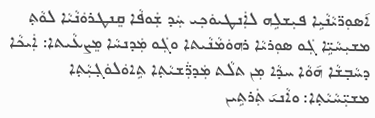ܐ݇ܣܘܼܪ̈ܝܵܢܵܝܹܐ ܦܝܼܫܠܹܗ ܠܐܲܢܛܝܘܿܟ݂ܝ ܚܲܕ ܫܲܘܦܵܐ ܩܸܢܛܪܘܿܢܵܝܵܐ ܠܘܵܬ݂ ܡܫܝܼܚܵܝܹ̈ܐ ܓܲܘ ܣܘܼܪܝܵܐ ܪܗܘܿܡܵܢܵܝܬܐ ܘܓܲܘ ܡܲܕܢܚܵܐ ܡܸܨܥܵܝܬܐ: ܐܲܝܟܵܐ ܕܚܵܒ݂ܫܵܐ ܗ݇ܘܵܐ ܚܕܵܐ ܡܼܢ ܬܠܵܬ ܡܲܕܪ̈ܲܫܝܵܬ݂ܐ ܬܹܐܘܿܠܘܿܓ݂ܝܼܵܬ݂ܐ ܡܫܝܼ̈ܚܵܝܵܬ݂ܐ: ܘܐܵܢܝ݇ ܬܲܪܬܹܝܢ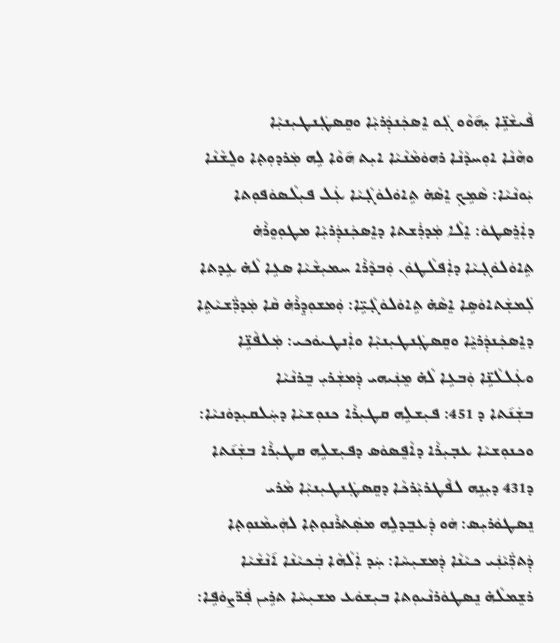ܦܵܝܫܵܢܹ̈ܐ ܝܼܗ݇ܘܵܘ ܓܲܘ ܐܸܣܟܲܢܕܲܪܝܼܵܐ ܘܩܸܣܛܲܢܛܝܼܢܝܼܵܐ
ܘܗܵܢܵܐ ܐܘܼܚܕܵܢܵܐ ܪܗܘܿܡܵܢܵܝܵܐ ܐܝܼܬ ܗ݇ܘܵܐ ܠܹܗ ܡܲܪܕܘܼܬ݂ܐ ܘܠܸܫܵܢܵܐ ܝܲܘܢܵܝܵܐ: ܣܵܡܹܟ݂ ܐܸܣܵܗ̇ ܬܹܐܘܿܠܘܿܓ݂ܵܝܵܐ ܥܲܠ ܦܝܼܠܵܣܘܿܦܘܼܬܐ ܕܐܲܪܸܣܛܘܿ: ܐܸܠܵܐ ܡܲܕܪܲܫܬܐ ܕܐܸܣܟܲܢܕܲܪܝܼܵܐ ܡܛܘܼܘܸܪܵܗ̇ ܬܹܐܘܿܠܘܿܓ݂ܝܵܐ ܕܐܲܦܠܵܛܘܿܢ ܘܲܒܕܵܪܵܐ ܚܡܝܼܫܵܝܵܐ ܣܥܹܐ ܠܵܗ̇ ܥܹܕܬܐ ܠܲܡܫܲܬܐܘܿܣܹܐ ܐܸܣܵܗ̇ ܬܹܐܘܿܠܘܿܓ݂ܵܝܹ̈ܐ: ܘܲܡܫܘܼܕܸܪܵܗ̇ ܩܵܐ ܡܲܕܪ̈ܲܫܝܵܬܹܐ ܕܐܸܣܟܲܢܕܲܪܝܸܵܐ ܘܩܸܣܛܲܢܛܝܼܢܝܼܵܐ ܘܐܲܢܛܝܘܿܟܝ: ܡܲܠܦܵܢܹ̈ܐ ܘܥܲܠܠܵܢܹ̈ܐ ܘܲܒܥܹܐ ܠܵܗ̇ ܡܸܢܲܝܗܝ ܕܲܡܫܲܪܝܼ ܒܸܪܢܵܝܵܐ
ܒܫܲܢ݇ܬܐ ܕ 451: ܦܝܼܫܠܹܗ ܩܛܝܼܪܵܐ ܟܢܘܼܫܝܵܐ ܕܚܲܠܩܝܼܕܘܿܢܝܵܐ: ܘܟܢܘܼܫܝܵܐ ܥܒ݂ܝܼܪܵܐ ܕܐܵܦܸܣܘܿܣ ܕܦܝܼܫܠܹܗ ܩܛܝܼܪܵܐ ܒܫܲܢ݇ܬܐ ܕ431 ܕܝܼܢܹܗ ܠܦܵܛܪܝܼܵܪܟܵܐ ܕܩܸܣܛܲܢܛܝܼܢܝܼܵܐ ܡܵܪܝ ܢܸܣܛܘܿܪܝܼܣ: ܗܿܘ ܕܲܥܒܸܕܠܹܗ ܡܣܲܬܪܵܢܘܼܬ݂ܐ ܠܗܲܝܡܵܢܘܼܬ݂ܐ ܕܲܬܪ̈ܲܝܵܢܲܝ ܟܝܵܢܵܐ ܕܲܡܫܝܼܚܵܐ: ܚܲܕ ܐܲܠܵܗܵܐ ܒܲܟܝܵܢܵܐ ܐ݇ܢܵܫܵܝܵܐ ܪܫܸܡܠܵܗ̇ ܢܸܣܛܘܿܪܢܵܝܘܼܬܐ ܒܝܼܫܘܿܥ ܡܫܝܼܚܵܐ ܬܪܹܝܢ ܦܲܪ̈ܨܘܿܦܹܐ: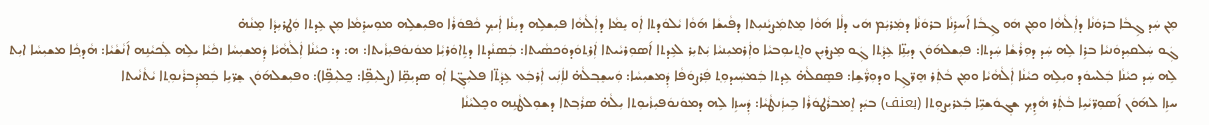ܡܼܢ ܚܲܕ ܓܹܒܵܐ ܒܪܘܿܢܵܐ ܕܐܲܠܵܗܵܐ ܘܡܼܢ ܗܿܘ ܓܹܒܵܐ ܐ݇ܚܪܹܢܵܐ ܒܪܘܿܢܵܐ ܕܡܲܪܝܲܡ ܗܿܝ ܕܠܵܐ ܗ݇ܘܵܐ ܡܸܬܡܲܨܝܵܢܝܼܬܐ ܕܦܵܝܫܵܐ ܗ݇ܘܵܐ ܝܵܠܘܿܕܬܐ ܐܲܘ ܝܸܡܵܐ ܕܐܲܠܵܗܵܐ ܦܝܼܫܠܹܗ ܕܝܼܢܵܐ ܐܲܝܟ݂ ܟܵܦܘܿܪܵܐ ܘܦܝܼܫܠܹܗ ܡܘܼܚܪܸܡܵܐ ܡܼܢ ܥܹܕܬܐ ܘܲܛܪܝܼܕܵܐ ܡܸܢܵܗ̇
ܓܲܘ ܚܲܠܩܝܼܕܘܿܢܝܵܐ ܒܪܹܐ ܠܹܗ ܚܲܕ ܕܘܼܪܵܫܵܐ ܚܲܕܬܐ: ܦܝܼܫܠܗ݇ܘܿܢ ܕܝܼܢܹ̈ܐ ܥܹܕܵܬ݂ܐ ܓܲܘ ܡܸܨܪܝܼܢ ܘܐܸܬ݂ܝܘܼܒܝܵܐ ܘܐܲܪܡܝܼܢܝܵܐ ܝܲܬܝܼܪ ܠܥܹܕܬܐ ܐ݇ܣܘܼܪܝܵܝܬܐ ܐܲܪܬ݂ܘܿܕܘܿܟܣܵܝܬܐ: ܒܲܣܢܵܕܬܐ ܕܬܹܐܘܿܪܝܼܵܐ ܡܘܿܢܘܿܦܝܼܙܵܝܬܐ: ܗ: ܕ: ܟܝܵܢܵܐ ܐܲܠܵܗܵܝܵܐ ܕܲܡܫܝܼܚܵܐ ܙܟܵܝܵܐ ܝܠܹܗ ܠܲܟܝܵܢܹܗ ܐ݇ܢܵܫܵܝܵܐ: ܗܵܕܟ݂ܵܐ ܡܫܝܼܚܵܐ ܐܝܼܬ ܠܹܗ ܚܲܕ ܟܝܵܢܵܐ ܒܲܠܚܘܿܕ ܘܝܼܠܹܗ ܟܝܵܢܵܐ ܐܲܠܵܗܵܝܵܐ ܘܡܼܢ ܒܵܬܲܪ ܗܸܪ̈ܓܹܐ ܘܕܘܼܪ̈ܵܫܹܐ: ܦܣܸܩܠܵܗ̇ ܥܹܕܬܐ ܒܲܡܚܲܝܕܘܼܬ݂ ܦܲܪܨܘܿܦܵܐ ܕܲܡܫܝܼܚܵܐ: ܘܲܚܫܸܒ݂ܠܵܗ̇ ܠܐܲܢܲܝ ܐܲܪܒܲܥ ܥܹܕܵܬ݂̈ܐ ܦܠܝܼܓ݂̈ܐ ܐܲܘ ܣܕܝܼܩܹ̈ܐ (ܨܠܝܼܦܹ̈ܐ: ܟ̰ܠܝܼܦܹ̈ܐ): ܘܦܝܼܫܠܗ݇ܘܿܢ ܫܸܪ̈ܝܹܐ ܒܲܡܕܲܒܪܵܢܘܼܬ݂ܐ ܝܵܬܵܢܵܝܬܐ
ܚܙܹܐ ܠܗ݇ܘܿܢ ܐ݇ܣܘܼܪ̈ܝܵܝܹܐ ܒܵܬܲܪ ܗܵܕܹܟ݂ ܫܓ݂ܘܿܫܝܹ̈ܐ ܒܲܥܪܝܼܨܘܼܬܐ (بعنف) ܒܝܲܕ ܐܸܡܒܪܵܛܘܿܪܵܐ ܒܹܝܙܲܢܛܵܝܵܐ: ܕܲܚܙܹܐ ܠܹܗ ܕܡܘܿܢܘܿܦܝܼܙܵܝܘܼܬܐ ܝܼܠܵܗ̇ ܣܪܵܒ݂ܬܐ ܕܫܘܼܠܛܵܢܹܗ ܘܟܸܠܝܵܢܵܐ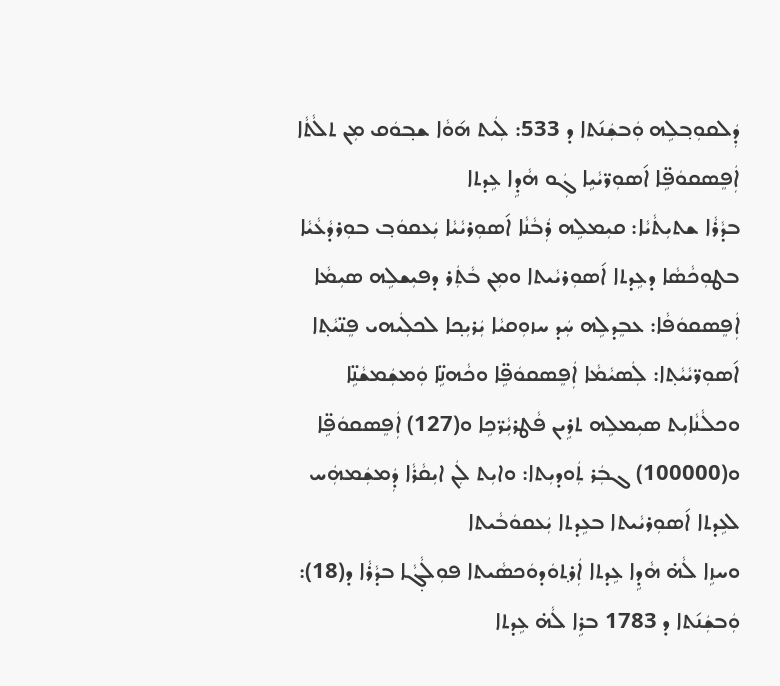ܕܲܠܩܘܼܒ݂ܠܹܗ ܘܲܒܫܲܢ݇ܬܐ ܕ 533: ܠܲܝܬ ܗ݇ܘܵܐ ܫܒ݂ܘܿܩ ܡܼܢ ܬܠܵܬܵܐ ܐܲܦܸܣܩܘܿܦܹ̈ܐ ܐ݇ܣܘܼܪ̈ܝܵܝܹܐ ܓܲܘ ܗܵܕܹܐ ܥܹܕܬܐ
ܒܕܵܪܵܐ ܫܬܝܼܬܵܝܵܐ: ܩܝܼܡܠܹܗ ܪܲܒܵܢܵܐ ܐ݇ܣܘܼܪܝܵܝܵܐ ܝܲܥܩܘܿܒ݂ ܒܘܼܪܕܵܥܵܝܵܐ ܒܛܘܼܟܵܣܵܐ ܕܥܹܕܬܐ ܐ݇ܣܘܼܪܝܵܝܬܐ ܘܡܼܢ ܒܵܬܲܪ ܕܦܝܼܫܠܹܗ ܣܝܼܡܵܐ ܐܲܦܸܣܩܘܿܦܵܐ: ܥܒܸܕܠܹܗ ܚܲܕ ܚܙܘܼܩܝܵܐ ܝܲܪܝܼܟ݂ܐ ܠܟܠܲܝܗܝ ܦܸܢ̈ܝܵܬ݂ܐ ܐ݇ܣܘܼܪ̈ܝܵܝܵܬ݂ܐ: ܠܲܣܝܵܡܵܐ ܐܲܦܸܣܩܘܿܦܹ̈ܐ ܘܟܵܗܢܹ̈ܐ ܘܲܡܫܲܡܫܵܢܹ̈ܐ ܘܟܠܵܢܵܐܝܼܬ ܣܝܼܡܠܹܗ ܬܪܹܝܢ ܦܵܛܪܝܼܵܪ̈ܟܹܐ ܘ(127) ܐܲܦܸܣܩܘܿܦܹ̈ܐ ܘ(100000) ܓܒܲܪ ܬܲܘܕܝܼܬܐ: ܘܐܝܼܬ ܠܲܢ ܐܝܼܩܵܪܵܐ ܕܲܡܫܲܡܗܲܚ ܠܥܹܕܬܐ ܐ݇ܣܘܼܪܝܵܝܬܐ ܒܥܹܕܬܐ ܝܲܥܩܘܿܒܵܝܬܐ
ܘܚܙܹܐ ܠܵܗ̇ ܗܵܕܹܐ ܥܹܕܬܐ ܐܲܪܬ݂ܘܿܕܘܿܟܣܵܝܬܐ ܦܘܼܠܵܓ݂ܵܐ ܒܕܵܪܵܐ ܕ(18): ܘܲܒܫܲܢ݇ܬܐ ܕ 1783 ܒܪܹܐ ܠܵܗ̇ ܥܹܕܬܐ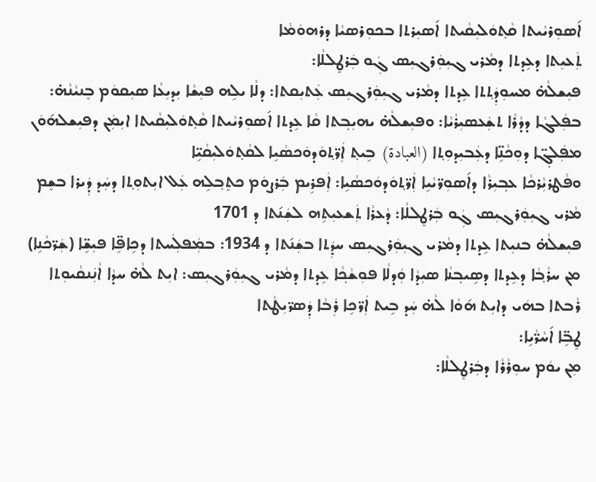ܐ݇ܣܘܼܪܝܵܝܬܐ ܩܵܬ݂ܘܿܠܝܼܩܵܝܬܐ ܐ݇ܣܝܼܪܬܐ ܒܟܘܼܪܣܝܵܐ ܕܪܗܘܿܡܵܐ
ܬܲܥܝܼܬܐ ܕܥܹܕܬܐ ܕܡܵܪܝ ܓܝܼܘܲܪܓܝܼܣ ܓܲܘ ܒܲܪܛܸܠܠܵܐ:
ܦܝܼܫܠܵܗ̇ ܡܚܘܼܕܲܬ݂ܬܐ ܥܹܕܬܐ ܕܡܵܪܝ ܓܝܼܘܲܪܓܝܼܣ ܥܲܬܝܼܩܬܐ: ܕܠܵܐ ܝܠܹܗ ܦܝܼܫܵܐ ܝܼܕܝܼܥܵܐ ܣܝܼܩܘܿܡ ܒܸܢܝܵܢܵܗ̇: ܒܦܲܠܓܵܐ ܕܕܵܪܵܐ ܬܫܲܥܣܝܼܪܵܝܵܐ: ܘܦܝܼܫܠܵܗ̇ ܝܗܝܼܒ݂ܬܐ ܩܵܐ ܥܹܕܬܐ ܐ݇ܣܘܼܪܝܵܝܬܐ ܩܵܬ݂ܘܿܠܝܼܩܵܝܬܐ ܐܝܼܡܲܢ ܕܦܝܼܫܠܗ݇ܘܿܢ ܡܦܲܠܓ݂̈ܐ ܕܘܼܟܵܢܹ̈ܐ ܕܥܲܒܝܼܕܘܼܬ݂ܐ (العبادة) ܒܹܝܬ݂ ܐܲܪ̈ܬ݂ܘܿܕܘܿܟܣܵܝܹܐ ܠܩܵܬ݂ܘܿܠܝܼܩܵܝܹ̈ܐ
ܘܦܵܛܪܝܼܵܪܟܵܐ ܥܒ݂ܝܼܪܵܐ ܕܐ݇ܣܘܼܪ̈ܝܵܝܹܐ ܐܲܪ̈ܬ݂ܘܿܕܘܿܟܣܵܝܹܐ: ܐܲܦܪܹܝܡ ܒܲܪܨܘܿܡ ܟܬܸܒ݂ܠܹܗ ܥܲܠ ܐܝܼܬܘܼܬ݂ܐ ܕܚܲܕ ܕܲܝܪܐ ܒܫܸܡ ܡܵܪܝ ܓܝܼܘܲܪܓܝܼܣ ܓܲܘ ܒܲܪܛܸܠܠܵܐ: ܕܵܥܪܵܐ ܬܲܫܥܝܼܬܹܗ ܠܫܲܢ݇ܬܐ ܕ 1701
ܦܝܼܫܠܵܗ̇ ܒܢܝܼܬܐ ܥܹܕܬܐ ܕܡܵܪܝ ܓܝܼܘܲܪܓܝܼܣ ܚܕܲܬܐ ܒܫܲܢ݇ܬܐ ܕ 1934: ܒܡܲܦܠܲܚܬܐ ܕܟܹܐܦܹ̈ܐ ܦܝܼܫܹ̈ܐ (ܫܲܪ̈ܟܵܢܹܐ) ܡܢ ܚܪܵܒ݂ܵܐ ܕܥܹܕܬܐ ܕܣܹܝܒ݂ܢܵܐ ܣܝܼܕܵܐ ܘܲܕܠܵܐ ܦܘܼܫܵܟ݂ܵܐ ܥܹܕܬܐ ܕܡܵܪܝ ܓܝܼܘܲܪܓܝܼܣ: ܐܝܼܬ ܠܵܗ̇ ܚܕܵܐ ܐܵܢܲܢܩܵܝܘܼܬܐ ܪܵܒܬܐ ܒܗܿܝ ܕܐܝܼܬ ܗ݇ܘܵܐ ܠܵܗ̇ ܚܲܕ ܒܹܝܬ ܐܲܪ̈ܟܹܐ ܪܲܒܵܐ ܕܲܣܪ̈ܝܼܛܵܬܐ
ܛܸܒܹ̈ܐ ܐ݇ܚܵܪ̈ܵܝܹܐ:
ܡܼܢ ܝܘܿܡ ܚܘܼܪܵܪܵܐ ܕܒܲܪܛܸܠܠܵܐ: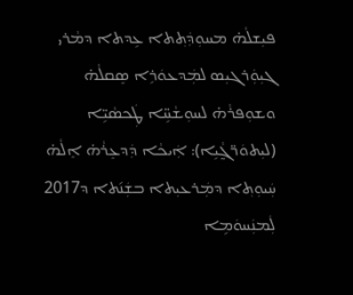ܦܝܼܫܠܵܗ̇ ܡܚܘܼܕܲܬ݂ܬܐ ܥܹܕܬܐ ܕܡܵܪܝ ܓܝܼܘܲܪܓܝܼܣ ܠܡܲܕܥܘܿܪܹܐ ܣܸܩܠܵܗ̇ ܘܫܘܼܦܪܵܗ̇ ܠܚܘܼܫܵܚܹ̈ܐ ܛܲܟܣܵܝܹ̈ܐ (ܠܝܼܬܘܿܪ̈ܓ̰ܵܝܹܐ): ܐܲܝܟܵܐ ܕܲܕܥܸܪܵܗ̇ ܐܸܠܵܗ̇ ܚܲܝܘܼܬ݂ܐ ܕܡܲܪܥܝܼܬܐ ܒܫܲܢ݇ܬܐ ܕ2017 ܠܲܡܢܲܚܘܿܡܹܐ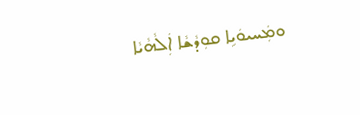ܘܡܲܚܝܘܿܝܹܐ ܩܘܼܕܵܫܵܐ ܐܲܠܵܗܵܝܵܐ